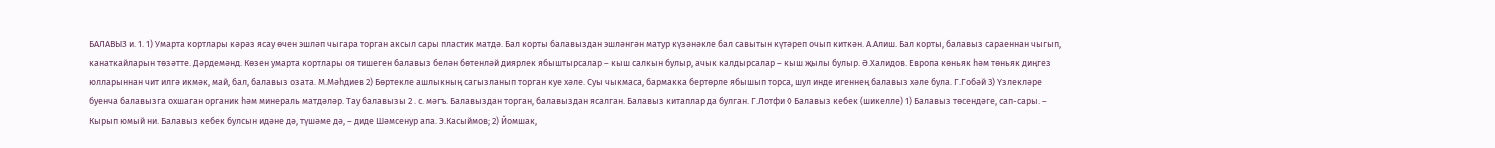БАЛАВЫЗ и. 1. 1) Умарта кортлары кәрәз ясау өчен эшләп чыгара торган аксыл сары пластик матдә. Бал корты балавыздан эшләнгән матур күзәнәкле бал савытын күтәреп очып киткән. А.Алиш. Бал корты, балавыз сараеннан чыгып, канаткайларын төзәтте. Дәрдемәнд. Көзен умарта кортлары оя тишеген балавыз белән бөтенләй диярлек ябыштырсалар – кыш салкын булыр, ачык калдырсалар – кыш җылы булыр. Ә.Халидов. Европа көньяк һәм төньяк диңгез юлларыннан чит илгә икмәк, май, бал, балавыз озата. М.Мәһдиев 2) Бөртекле ашлыкның сагызланып торган куе хәле. Суы чыкмаса, бармакка бертөрле ябышып торса, шул инде игеннең балавыз хәле була. Г.Гобәй 3) Үзлекләре буенча балавызга охшаган органик һәм минераль матдәләр. Тау балавызы 2 . с. мәгъ. Балавыздан торган, балавыздан ясалган. Балавыз китаплар да булган. Г.Лотфи ◊ Балавыз кебек (шикелле) 1) Балавыз төсендәге, сап-сары. – Кырып юмый ни. Балавыз кебек булсын идәне дә, түшәме дә, – диде Шәмсенур апа. Э.Касыймов; 2) Йомшак,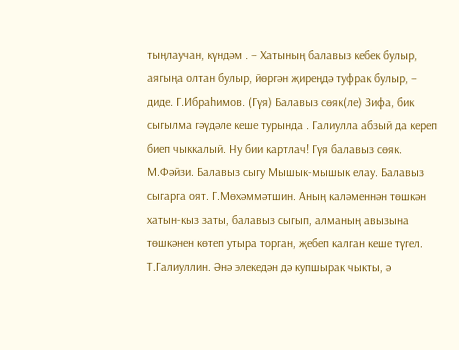тыңлаучан, күндәм . – Хатының балавыз кебек булыр, аягыңа олтан булыр, йөргән җиреңдә туфрак булыр, – диде. Г.Ибраһимов. (Гүя) Балавыз сөяк(ле) Зифа, бик сыгылма гәүдәле кеше турында . Галиулла абзый да кереп биеп чыккалый. Ну бии картлач! Гүя балавыз сөяк. М.Фәйзи. Балавыз сыгу Мышык-мышык елау. Балавыз сыгарга оят. Г.Мөхәммәтшин. Аның каләменнән төшкән хатын-кыз заты, балавыз сыгып, алманың авызына төшкәнен көтеп утыра торган, җебеп калган кеше түгел. Т.Галиуллин. Әнә элекедән дә купшырак чыкты, ә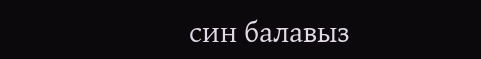син балавыз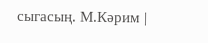сыгасың. М.Кәрим |